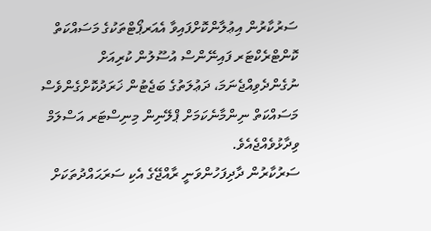ސަރުކާރުން އިޢުލާންކޮށްފައިވާ އެއަރޕޯޓްތަކުގެ މަސައްކަތް ކޮންޓްރެކްޓަރ ފައިނޭންސް އުސޫލުން ކުރިއަށް ނުގެންދެވިއްޖެނަމަ، ދަޢުލަތުގެ ބަޖެޓުން ޚަރަދުކޮށްގެންވެސް މަސައްކަތް ނިންމާނެކަމަށް ޕްލޭނިން މިނިސްޓަރ އަސްލަމް ވިދާޅުވެއްޖެއެވެ.
ސަރުކާރުން ދާދިފަހުންވަނީ ރާއްޖޭގެ އެކި ސަރަޙައްދުތަކަށް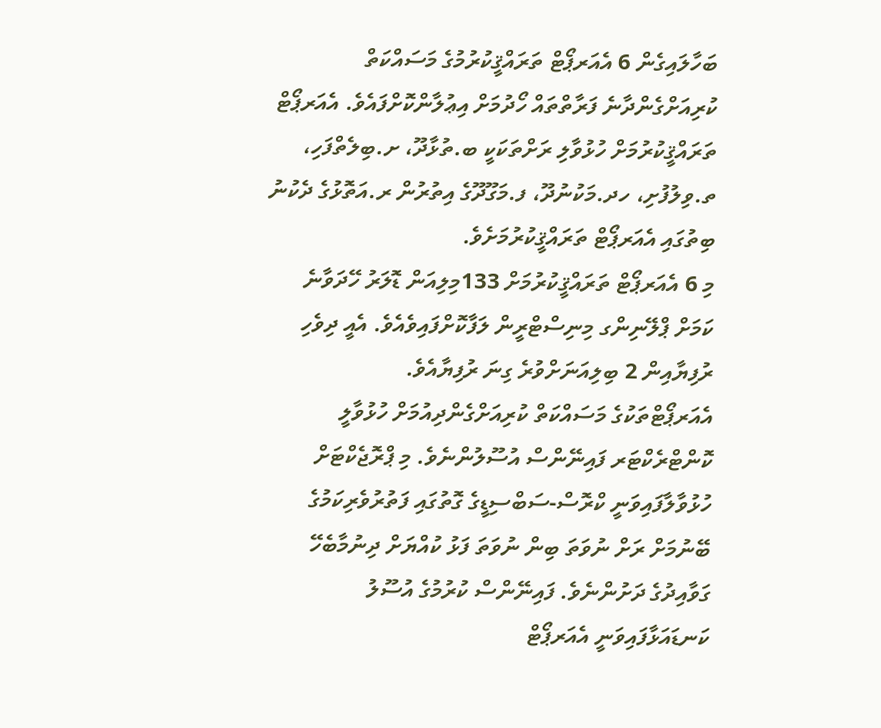ބަހާލައިގެން 6 އެއަރޕޯޓް ތަރައްޤީކުރުމުގެ މަސައްކަތް ކުރިއަށްގެންދާނެ ފަރާތްތައް ހޯދުމަށް އިޢުލާންކޮށްފައެވެ. އެއަރޕޯޓް ތަރައްޤީކުރުމަށް ހުޅުވާލި ރަށްތަކަކީ ބ.ތުޅާދޫ، ށ.ބިލެތްފަހި، ތ.ވިލުފުށި، ހދ.މަކުނުދޫ، ފ.މަގޫދޫގެ އިތުރުން ރ.އަތޮޅުގެ ދެކުނު ބިތުގައި އެއަރޕޯޓް ތަރައްޤީކުރުމަށެވެ.
މި 6 އެއަރޕޯޓް ތަރައްޤީކުރުމަށް 133މިލިއަން ޑޮލަރު ހޭދަވާނެ ކަމަށް ޕްލޭނިންގ މިނިސްޓްރީން ލަފާކޮށްފައިވެއެވެ. އެއީ ދިވެހި ރުފިޔާއިން 2 ބިލިއަނަށްވުރެ ގިނަ ރުފިޔާއެވެ.
އެއަރޕޯޓްތަކުގެ މަސައްކަތް ކުރިއަށްގެންދިއުމަށް ހުޅުވާލީ ކޮންޓްރެކްޓަރ ފައިނޭންސް އުސޫލުންނެވެ. މި ޕްރޮޖެކްޓަށް ހުޅުވާލާފައިވަނީ ކްރޮސް-ސަބްސިޑީގެ ގޮތުގައި ފަތުރުވެރިކަމުގެ ބޭނުމަށް ރަށް ނުވަތަ ބިން ނުވަތަ ފަޅު ކުއްޔަށް ދިނުމާބެހޭ ގަވާއިދުގެ ދަށުންނެވެ. ފައިނޭންސް ކުރުމުގެ އުސޫލު ކަނޑައަޅާފައިވަނީ އެއަރޕޯޓް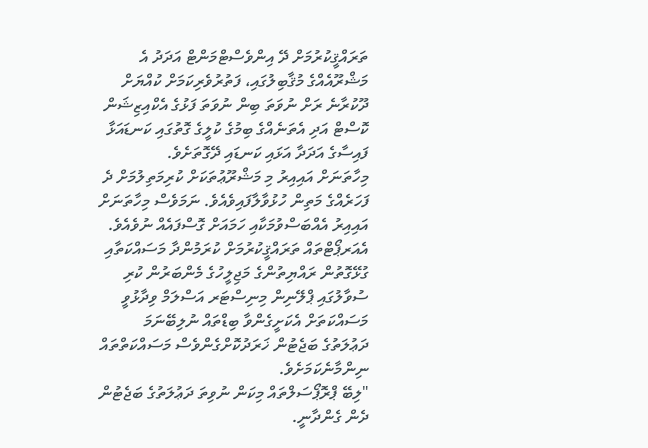ތަރައްޤީކުރުމަށް ދޭ އިންވެސްޓްމަންޓް އަދަދު އެ މަޝްރޫއެއްގެ މުޤާބިލުގައި، ފަތުރުވެރިކަމަށް ކުއްޔަށް ދޫކުރާނެ ރަށް ނުވަތަ ބިން ނުވަތަ ފަޅުގެ އެކްއިޒިޝަން ކޮސްޓް އަދި އެތަނެއްގެ ބިމުގެ ކުލީގެ ގޮތުގައި ކަނޑައަޅާ ފައިސާގެ އަދަދާ އަޅައި ކަނޑައި ދޭގޮތަށެވެ.
މިހާތަނަށް އައިއިރު މި މަޝްރޫޢުތަކަށް ކުރިމަތިލުމަށް ދެ ފަހަރެއްގެ މަތިން ހުޅުވާލާފައިވެއެވެ. ނަމަވެސް މިހާތަނަށް އައިއިރު އެއްބަސްވުމަކާއި ހަމައަށް ގޮސްފައެއް ނުވެއެވެ.
އެއަރޕޯޓްތައް ތަރައްޤީކުރުމަށް ކުރަމުންދާ މަސައްކަތާއި ގުޅޭގޮތުން ރައްޔިތުންގެ މަޖިލީހުގެ މެންބަރުން ކުރި ސުވާލުގައި ޕްލޭނިން މިނިސްޓަރ އަސްލަމް ވިދާޅުވީ މަސައްކަތަށް އެކަށީގެންވާ ބިޑްތައް ނުލިބޭނަމަ ދަޢުލަތުގެ ބަޖެޓުން ޚަރަދުކޮށްގެންވެސް މަސައްކަތްތައް ނިންމާނެކަމަށެވެ.
"ލިބޭ ޕްރޮޕޯސަލްތައް މިކަން ނުވިތަ ދަޢުލަތުގެ ބަޖެޓުން ދެން ގެންދާނީ.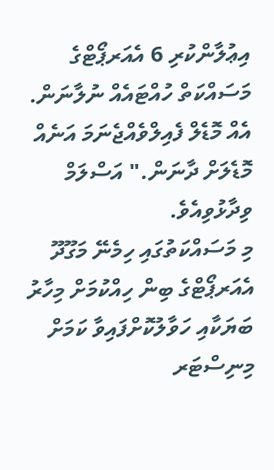އިޢުލާންކުރި 6 އެއަރޕޯޓްގެ މަސައްކަތް ހުއްޓައެއް ނުލާނަން. އެއް މޮޑެލް ފެއިލްވެއްޖެނަމަ އަނެއް މޮޑެލަށް ދާނަން." އަސްލަމް ވިދާޅުވިއެވެ.
މި މަސައްކަތުގައި ހިމެނޭ މަގޫދޫ އެއަރޕޯޓްގެ ބިން ހިއްކުމަށް މިހާރު ބަޔަކާއި ހަވާލުކޮށްފައިވާ ކަމަށް މިނިސްޓަރ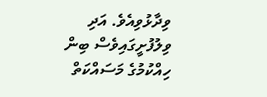ވިދާޅުވިއެވެ. އަދި ވިލުފުށީގައިވެސް ބިން ހިއްކުމުގެ މަސައްކަތް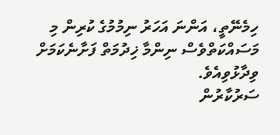ހިމެނޭތީ، އަންނަ އަހަރު ނިމުމުގެ ކުރިން މި މަސައްކަތްވެސް ނިންމާ ޚިދުމަތް ފަށާނެކަމަށް ވިދާޅުވިއެވެ.
ސަރުކާރުން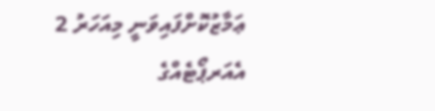ޢަމާޒުކޮށްފައިވަނީ މިއަހަރު 2 އެއަރޕޯޓެއްގެ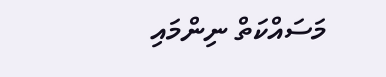މަސައްކަތް ނިންމައި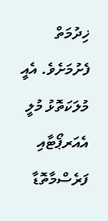ޚިދުމަތް ފެށުމަށެވެ. އެއީ މުލަކަތޮޅު މުލީ އެއަރޕޯޓާއި ފަރެސްމާތޮޑާ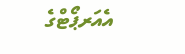އެއަރޕޯޓްގެ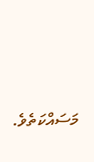މަސައްކަތެވެ.